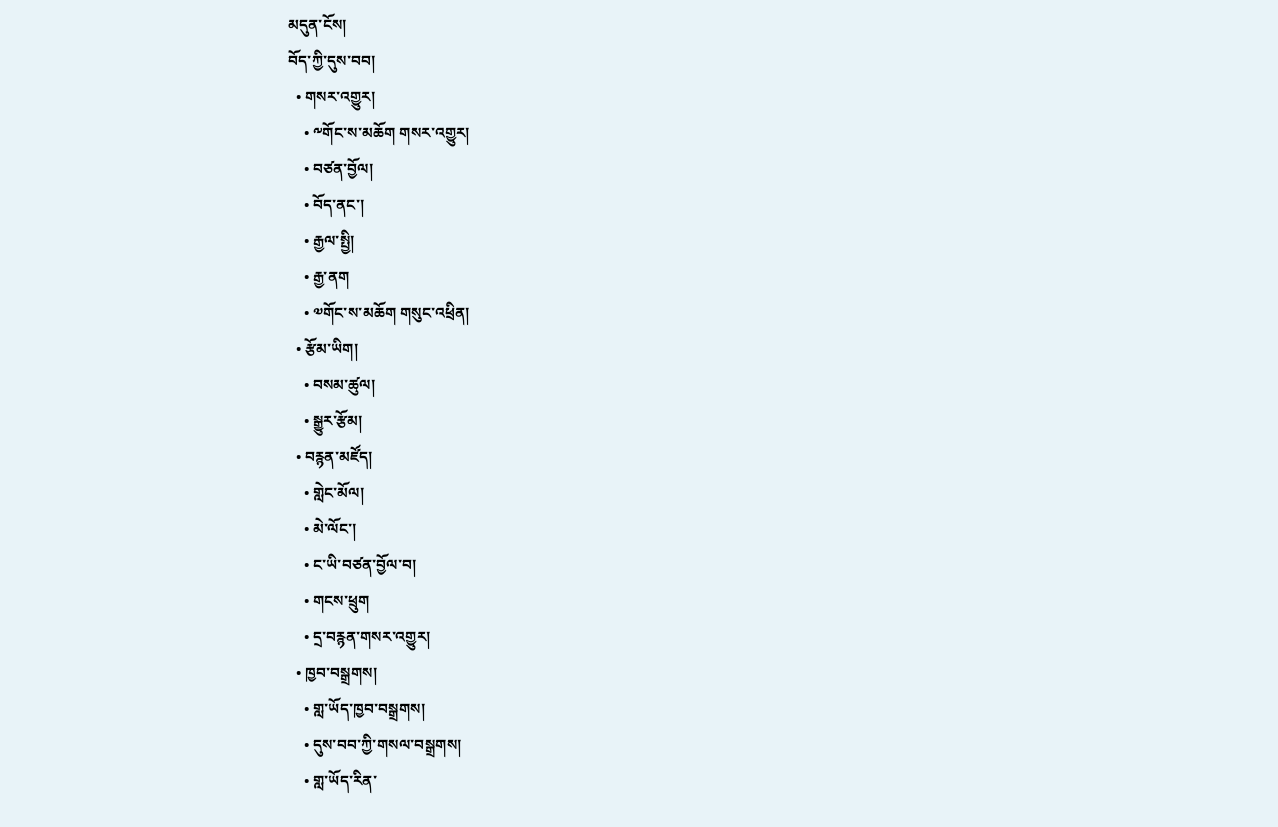མདུན་ངོས།
བོད་ཀྱི་དུས་བབ།
  • གསར་འགྱུར།
    • ༸གོང་ས་མཆོག གསར་འགྱུར།
    • བཙན་བྱོལ།
    • བོད་ནང་།
    • རྒྱལ་སྤྱི།
    • རྒྱ་ནག
    • ༧གོང་ས་མཆོག གསུང་འཕྲིན།
  • རྩོམ་ཡིག།
    • བསམ་ཚུལ།
    • སྒྱུར་རྩོམ།
  • བརྙན་མཛོད།
    • གླེང་མོལ།
    • མེ་ལོང་།
    • ང་ཡི་བཙན་བྱོལ་བ།
    • གངས་ཕྲུག
    • དྲ་བརྙན་གསར་འགྱུར།
  • ཁྱབ་བསྒྲགས།
    • གླ་ཡོད་ཁྱབ་བསྒྲགས།
    • དུས་བབ་ཀྱི་གསལ་བསྒྲགས།
    • གླ་ཡོད་རིན་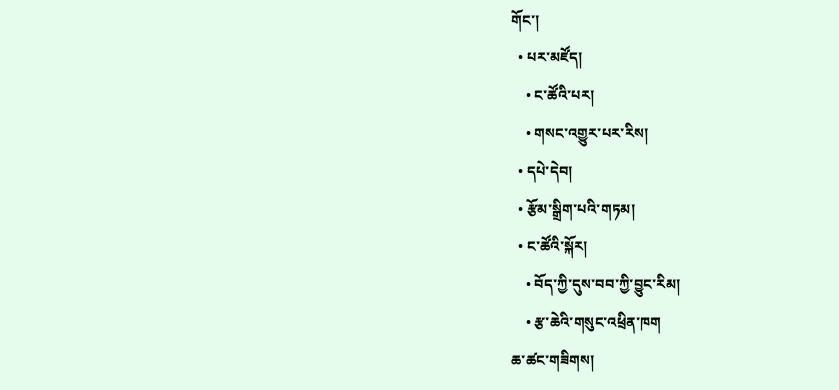གོང་།
  • པར་མཛོད།
    • ང་ཚོའི་པར།
    • གསང་འགྱུར་པར་རིས།
  • དཔེ་དེབ།
  • རྩོམ་སྒྲིག་པའི་གཏམ།
  • ང་ཚོའི་སྐོར།
    • བོད་ཀྱི་དུས་བབ་ཀྱི་བྱུང་རིམ།
    • རྩ་ཆེའི་གསུང་འཕྲིན་ཁག
ཆ་ཚང་གཟིགས།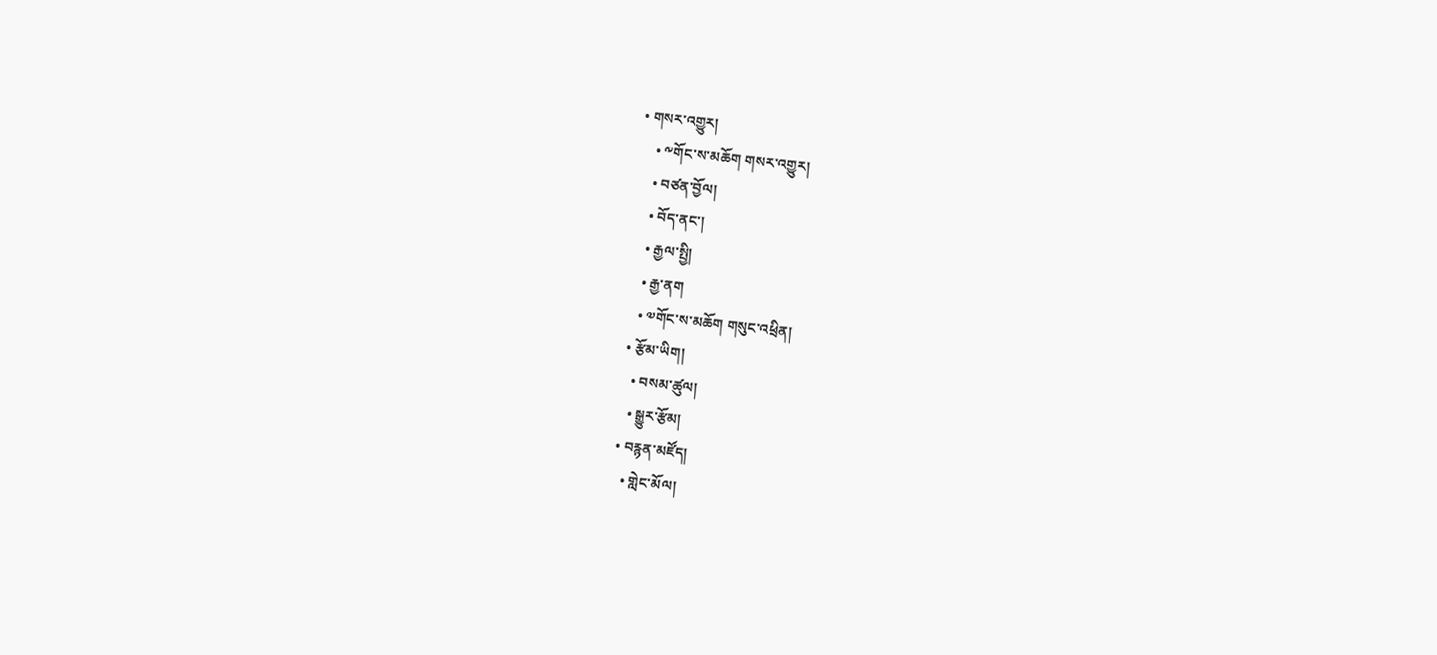• གསར་འགྱུར།
    • ༸གོང་ས་མཆོག གསར་འགྱུར།
    • བཙན་བྱོལ།
    • བོད་ནང་།
    • རྒྱལ་སྤྱི།
    • རྒྱ་ནག
    • ༧གོང་ས་མཆོག གསུང་འཕྲིན།
  • རྩོམ་ཡིག།
    • བསམ་ཚུལ།
    • སྒྱུར་རྩོམ།
  • བརྙན་མཛོད།
    • གླེང་མོལ།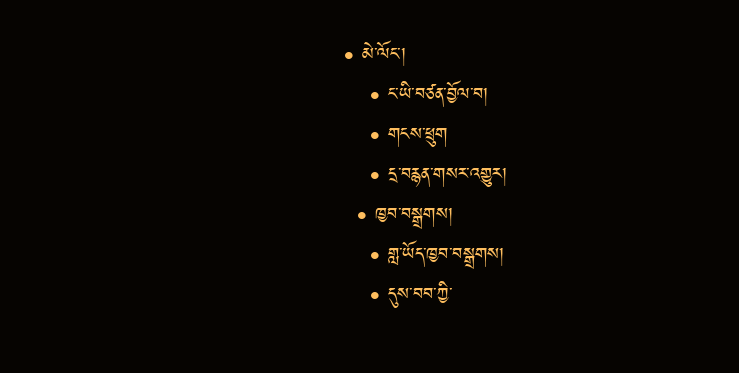• མེ་ལོང་།
    • ང་ཡི་བཙན་བྱོལ་བ།
    • གངས་ཕྲུག
    • དྲ་བརྙན་གསར་འགྱུར།
  • ཁྱབ་བསྒྲགས།
    • གླ་ཡོད་ཁྱབ་བསྒྲགས།
    • དུས་བབ་ཀྱི་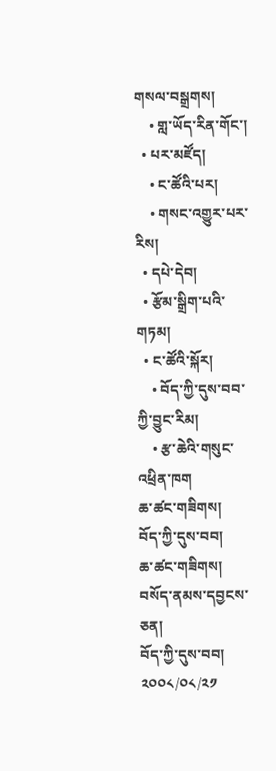གསལ་བསྒྲགས།
    • གླ་ཡོད་རིན་གོང་།
  • པར་མཛོད།
    • ང་ཚོའི་པར།
    • གསང་འགྱུར་པར་རིས།
  • དཔེ་དེབ།
  • རྩོམ་སྒྲིག་པའི་གཏམ།
  • ང་ཚོའི་སྐོར།
    • བོད་ཀྱི་དུས་བབ་ཀྱི་བྱུང་རིམ།
    • རྩ་ཆེའི་གསུང་འཕྲིན་ཁག
ཆ་ཚང་གཟིགས།
བོད་ཀྱི་དུས་བབ།
ཆ་ཚང་གཟིགས།
བསོད་ནམས་དབྱངས་ཅན།
བོད་ཀྱི་དུས་བབ།
༢༠༠༨/༠༨/༢༡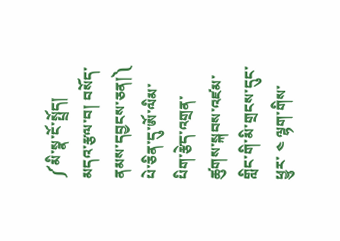༼མི་སྣ་ངོ་སྤྲོད། མདའ་རྩལ་བ། བསོད་ནམས་དབྱངས་ཅན།༽
པེ་ཅིན་དུ་ཨོ་ལིམ་པིག་རྩེད་འགྲན་ཚུགས་སྐབས་འཛམ་གླིང་གི་མི་གྲངས་དུང་ཕྱུར་ ༤ ལྷག་གིས་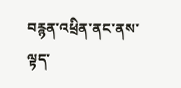བརྙན་འཕྲིན་ནང་ནས་ལྟད་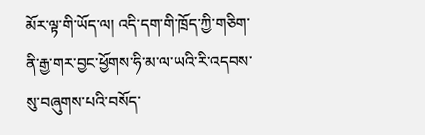མོར་ལྟ་གི་ཡོད་ལ། འདི་དག་གི་ཁྲོད་ཀྱི་གཅིག་ནི་རྒྱ་གར་བྱང་ཕྱོགས་ཧི་མ་ལ་ཡའི་རི་འདབས་སུ་བཞུགས་པའི་བསོད་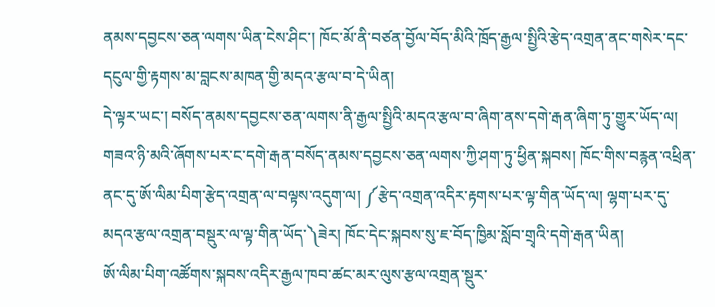ནམས་དབྱངས་ཅན་ལགས་ཡིན་ངེས་ཤིང་། ཁོང་མོ་ནི་བཙན་བྱོལ་བོད་མིའི་ཁྲོད་རྒྱལ་སྤྱིའི་རྩེད་འགྲན་ནང་གསེར་དང་དངུལ་གྱི་རྟགས་མ་བླངས་མཁན་གྱི་མདའ་རྩལ་བ་དེ་ཡིན།
དེ་ལྟར་ཡང་། བསོད་ནམས་དབྱངས་ཅན་ལགས་ནི་རྒྱལ་སྤྱིའི་མདའ་རྩལ་བ་ཞིག་ནས་དགེ་རྒན་ཞིག་ཏུ་གྱུར་ཡོད་ལ། གཟའ་ཉི་མའི་ཞོགས་པར་ང་དགེ་རྒན་བསོད་ནམས་དབྱངས་ཅན་ལགས་ཀྱི་ཤག་ཏུ་ཕྱིན་སྐབས། ཁོང་གིས་བརྙན་འཕྲིན་ནང་དུ་ཨོ་ལིམ་པིག་རྩེད་འགྲན་ལ་བལྟས་འདུག་ལ། ༼རྩེད་འགྲན་འདིར་རྟགས་པར་ལྟ་གིན་ཡོད་ལ། ལྷག་པར་དུ་མདའ་རྩལ་འགྲན་བསྡུར་ལ་ལྟ་གིན་ཡོད་༽ཟེར། ཁོང་དེང་སྐབས་སུ་ཇ་བོད་ཁྱིམ་སློབ་གྲྭའི་དགེ་རྒན་ཡིན།
ཨོ་ལིམ་པིག་འཚོགས་སྐབས་འདིར་རྒྱལ་ཁབ་ཚང་མར་ལུས་རྩལ་འགྲན་སྡུར་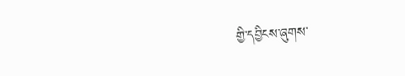གྱི་དབྱིངས་ཞུགས་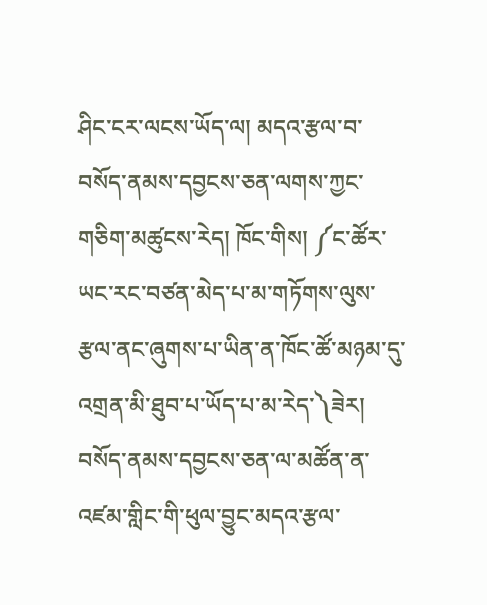ཤིང་ངར་ལངས་ཡོད་ལ། མདའ་རྩལ་བ་བསོད་ནམས་དབྱངས་ཅན་ལགས་ཀྱང་གཅིག་མཚུངས་རེད། ཁོང་གིས། ༼ང་ཚོར་ཡང་རང་བཙན་མེད་པ་མ་གཏོགས་ལུས་རྩལ་ནང་ཞུགས་པ་ཡིན་ན་ཁོང་ཚོ་མཉམ་དུ་འགྲན་མི་ཐུབ་པ་ཡོད་པ་མ་རེད་༽ཟེར། བསོད་ནམས་དབྱངས་ཅན་ལ་མཚོན་ན་འཛམ་གླིང་གི་ཕུལ་བྱུང་མདའ་རྩལ་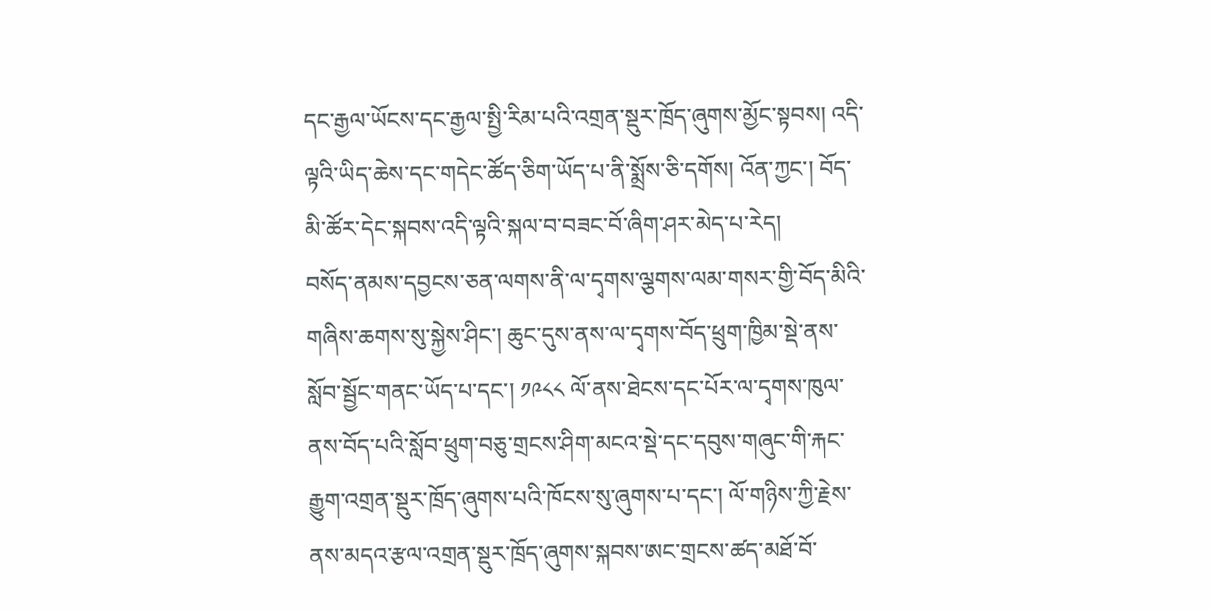དང་རྒྱལ་ཡོངས་དང་རྒྱལ་སྤྱི་རིམ་པའི་འགྲན་སྡུར་ཁྲོད་ཞུགས་མྱོང་སྟབས། འདི་ལྟའི་ཡིད་ཆེས་དང་གདེང་ཚོད་ཅིག་ཡོད་པ་ནི་སྨྲོས་ཅི་དགོས། འོན་ཀྱང་། བོད་མི་ཚོར་དེང་སྐབས་འདི་ལྟའི་སྐལ་བ་བཟང་བོ་ཞིག་ཤར་མེད་པ་རེད།
བསོད་ནམས་དབྱངས་ཅན་ལགས་ནི་ལ་དྭགས་ལྕགས་ལམ་གསར་གྱི་བོད་མིའི་གཞིས་ཆགས་སུ་སྐྱེས་ཤིང་། ཆུང་དུས་ནས་ལ་དྭགས་བོད་ཕྲུག་ཁྱིམ་སྡེ་ནས་སློབ་སྦྱོང་གནང་ཡོད་པ་དང་། ༡༩༨༨ ལོ་ནས་ཐེངས་དང་པོར་ལ་དྭགས་ཁུལ་ནས་བོད་པའི་སློབ་ཕྲུག་བཅུ་གྲངས་ཤིག་མངའ་སྡེ་དང་དབུས་གཞུང་གི་རྐང་རྒྱུག་འགྲན་སྡུར་ཁྲོད་ཞུགས་པའི་ཁོངས་སུ་ཞུགས་པ་དང་། ལོ་གཉིས་ཀྱི་རྗེས་ནས་མདའ་རྩལ་འགྲན་སྡུར་ཁྲོད་ཞུགས་སྐབས་ཨང་གྲངས་ཚད་མཐོ་བོ་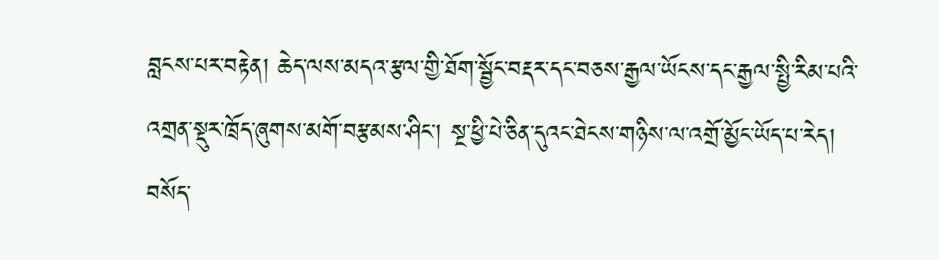བླངས་པར་བརྟེན། ཆེད་ལས་མདའ་རྩལ་གྱི་ཐོག་སྦྱོང་བརྡར་དང་བཅས་རྒྱལ་ཡོངས་དང་རྒྱལ་སྤྱི་རིམ་པའི་འགྲན་སྡུར་ཁྲོད་ཞུགས་མགོ་བརྩམས་ཤིང་། སྔ་ཕྱི་པེ་ཅིན་དུའང་ཐེངས་གཉིས་ལ་འགྲོ་མྱོང་ཡོད་པ་རེད།
བསོད་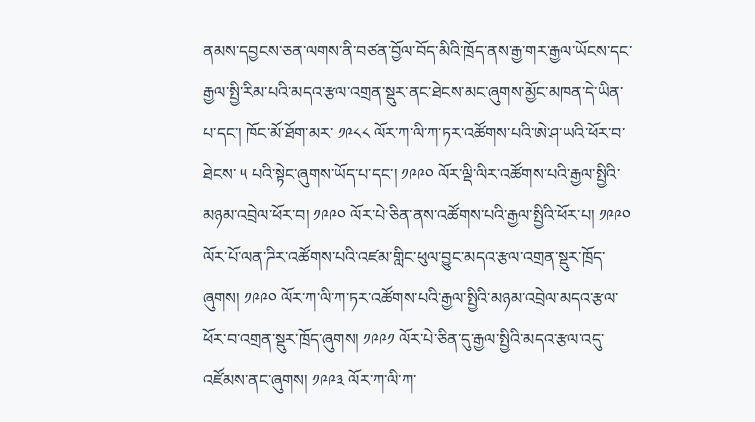ནམས་དབྱངས་ཅན་ལགས་ནི་བཙན་བྱོལ་བོད་མིའི་ཁྲོད་ནས་རྒྱ་གར་རྒྱལ་ཡོངས་དང་རྒྱལ་སྤྱི་རིམ་པའི་མདའ་རྩལ་འགྲན་སྡུར་ནང་ཐེངས་མང་ཞུགས་མྱོང་མཁན་དེ་ཡིན་པ་དང་། ཁོང་མོ་ཐོག་མར་ ༡༩༨༨ ལོར་ཀ་ལི་ཀ་ཏར་འཚོགས་པའི་ཨེ་ཤ་ཡའི་ཕོར་བ་ཐེངས་ ༥ པའི་སྟེང་ཞུགས་ཡོད་པ་དང་། ༡༩༩༠ ལོར་ལྡི་ལིར་འཚོགས་པའི་རྒྱལ་སྤྱིའི་མཉམ་འབྲེལ་ཕོར་བ། ༡༩༩༠ ལོར་པེ་ཅིན་ནས་འཚོགས་པའི་རྒྱལ་སྤྱིའི་ཕོར་པ། ༡༩༩༠ ལོར་པོ་ལན་ཌིར་འཚོགས་པའི་འཛམ་གླིང་ཕུལ་བྱུང་མདའ་རྩལ་འགྲན་སྡུར་ཁྲོད་ཞུགས། ༡༩༩༠ ལོར་ཀ་ལི་ཀ་ཏར་འཚོགས་པའི་རྒྱལ་སྤྱིའི་མཉམ་འབྲེལ་མདའ་རྩལ་ཕོར་བ་འགྲན་སྡུར་ཁྲོད་ཞུགས། ༡༩༩༡ ལོར་པེ་ཅིན་དུ་རྒྱལ་སྤྱིའི་མདའ་རྩལ་འདུ་འཛོམས་ནང་ཞུགས། ༡༩༩༣ ལོར་ཀ་ལི་ཀ་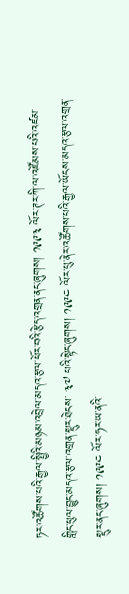ཏར་འཚོགས་པའི་རྒྱལ་སྤྱིའི་མཉམ་འབྲེལ་མདའ་རྩལ་ཕོར་བའི་རྩེད་འགྲན་ནང་ཞུགས། ༡༩༩༣ ལོར་ཊར་ཀི་ལ་འཛོམས་པའི་འཛམ་གླིང་ཕུལ་བྱུང་མདའ་རྩལ་འགྲན་སྡུར་ཐེངས་ ༣༧ པའི་སྟེང་ཞུགས། ༡༩༩༤ ལོར་པུ་ནེར་འཚོགས་པའི་རྒྱལ་ཡོངས་མདའ་རྩལ་འགྲན་སྡུར་ནང་ཞུགས། ༡༩༩༤ ལོར་ཧར་ཡ་ནའི་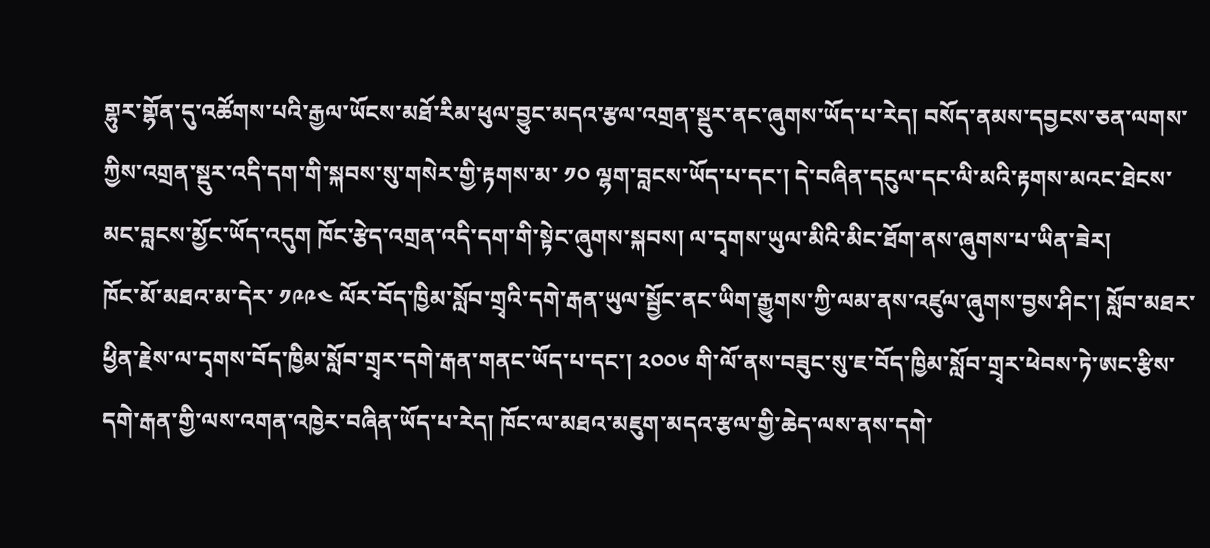གྷུར་གྷོན་དུ་འཚོགས་པའི་རྒྱལ་ཡོངས་མཐོ་རིམ་ཕུལ་བྱུང་མདའ་རྩལ་འགྲན་སྡུར་ནང་ཞུགས་ཡོད་པ་རེད། བསོད་ནམས་དབྱངས་ཅན་ལགས་ཀྱིས་འགྲན་སྡུར་འདི་དག་གི་སྐབས་སུ་གསེར་གྱི་རྟགས་མ་ ༡༠ ལྷག་བླངས་ཡོད་པ་དང་། དེ་བཞིན་དངུལ་དང་ལི་མའི་རྟགས་མའང་ཐེངས་མང་བླངས་མྱོང་ཡོད་འདུག ཁོང་རྩེད་འགྲན་འདི་དག་གི་སྟེང་ཞུགས་སྐབས། ལ་དྭགས་ཡུལ་མིའི་མིང་ཐོག་ནས་ཞུགས་པ་ཡིན་ཟེར།
ཁོང་མོ་མཐའ་མ་དེར་ ༡༩༩༤ ལོར་བོད་ཁྱིམ་སློབ་གྲྭའི་དགེ་རྒན་ཡུལ་སྦྱོང་ནང་ཡིག་རྒྱུགས་ཀྱི་ལམ་ནས་འཛུལ་ཞུགས་བྱས་ཤིང་། སློབ་མཐར་ཕྱིན་རྗེས་ལ་དྭགས་བོད་ཁྱིམ་སློབ་གྲྭར་དགེ་རྒན་གནང་ཡོད་པ་དང་། ༢༠༠༦ གི་ལོ་ནས་བཟུང་སུ་ཇ་བོད་ཁྱིམ་སློབ་གྲྭར་ཕེབས་ཏེ་ཨང་རྩིས་དགེ་རྒན་གྱི་ལས་འགན་འཁྱེར་བཞིན་ཡོད་པ་རེད། ཁོང་ལ་མཐའ་མཇུག་མདའ་རྩལ་གྱི་ཆེད་ལས་ནས་དགེ་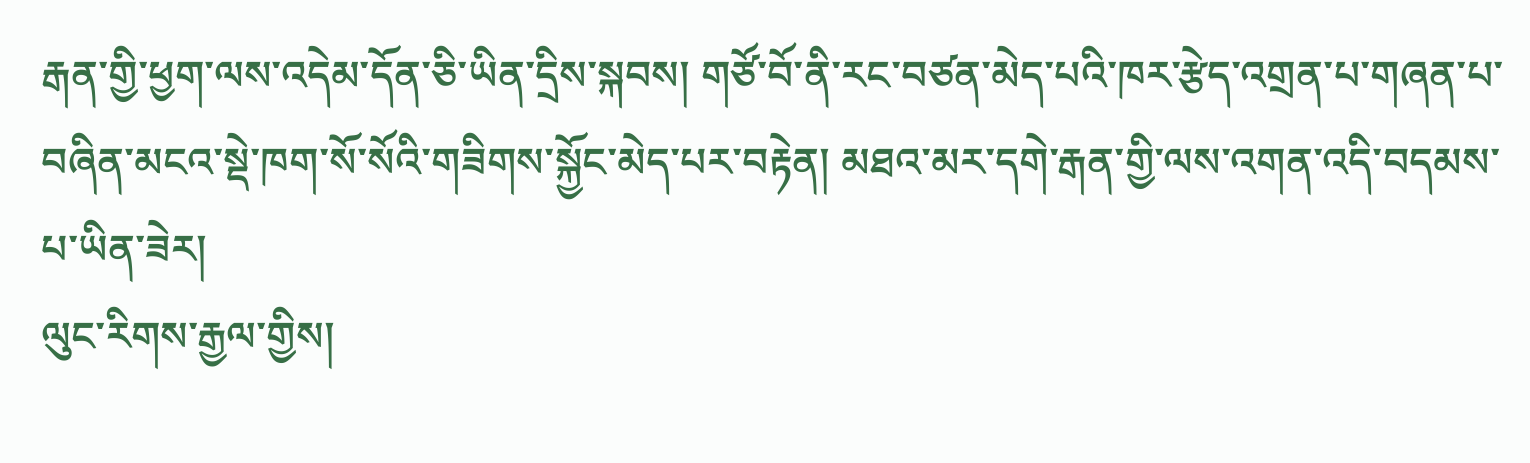རྒན་གྱི་ཕྱག་ལས་འདེམ་དོན་ཅི་ཡིན་དྲིས་སྐབས། གཙོ་བོ་ནི་རང་བཙན་མེད་པའི་ཁར་རྩེད་འགྲན་པ་གཞན་པ་བཞིན་མངའ་སྡེ་ཁག་སོ་སོའི་གཟིགས་སྐྱོང་མེད་པར་བརྟེན། མཐའ་མར་དགེ་རྒན་གྱི་ལས་འགན་འདི་བདམས་པ་ཡིན་ཟེར།
ལུང་རིགས་རྒྱལ་གྱིས།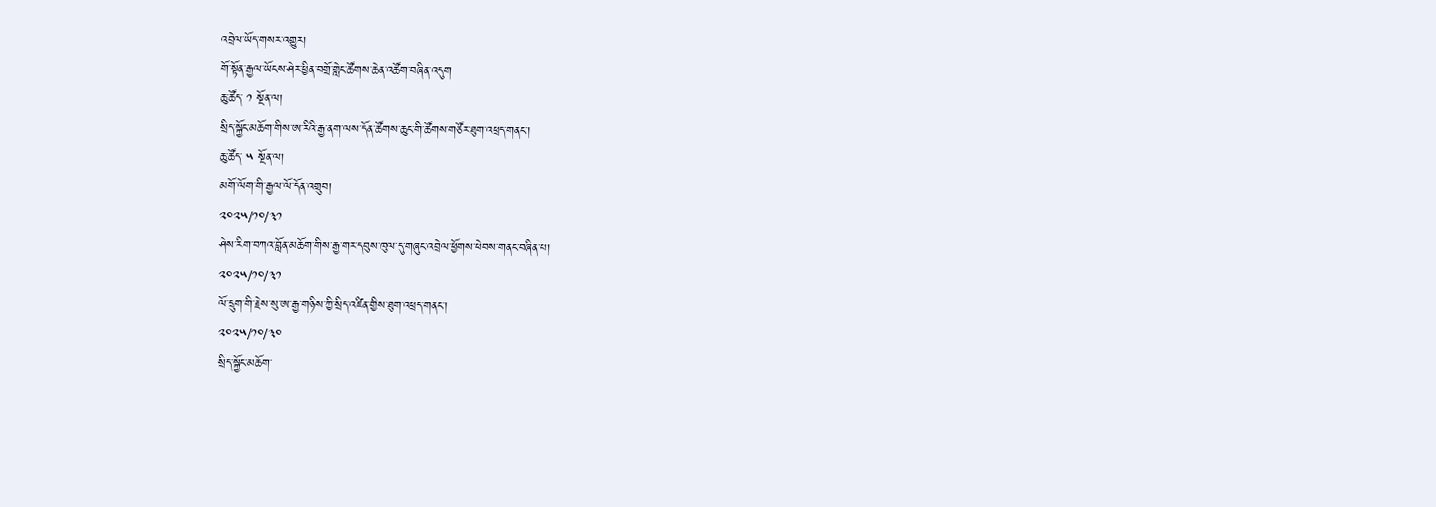འབྲེལ་ཡོད་གསར་འགྱུར།
གོ་སྟོན་རྒྱལ་ཡོངས་ཤེར་ཕྱིན་བགྲོ་གླེང་ཚོགས་ཆེན་འཚོག་བཞིན་འདུག
ཆུ་ཚོད་ ༡ སྔོན་ལ།
སྲིད་སྐྱོང་མཆོག་གིས་ཨ་རིའི་རྒྱ་ནག་ལས་དོན་ཚོགས་ཆུང་གི་ཚོགས་གཙོར་ཐུག་འཕྲད་གནང་།
ཆུ་ཚོད་ ༥ སྔོན་ལ།
མགོ་ལོག་གི་རྒྱལ་ལོ་དོན་འགྲུབ།
༢༠༢༥/༡༠/༣༡
ཤེས་རིག་བཀའ་བློན་མཆོག་གིས་རྒྱ་གར་དབུས་ཁུལ་དུ་གཞུང་འབྲེལ་ཕྱོགས་ཕེབས་གནང་བཞིན་པ།
༢༠༢༥/༡༠/༣༡
ལོ་དྲུག་གི་རྗེས་སུ་ཨ་རྒྱ་གཉིས་ཀྱི་སྲིད་འཛིན་གྱིས་ཐུག་འཕྲད་གནང་།
༢༠༢༥/༡༠/༣༠
སྲིད་སྐྱོང་མཆོག་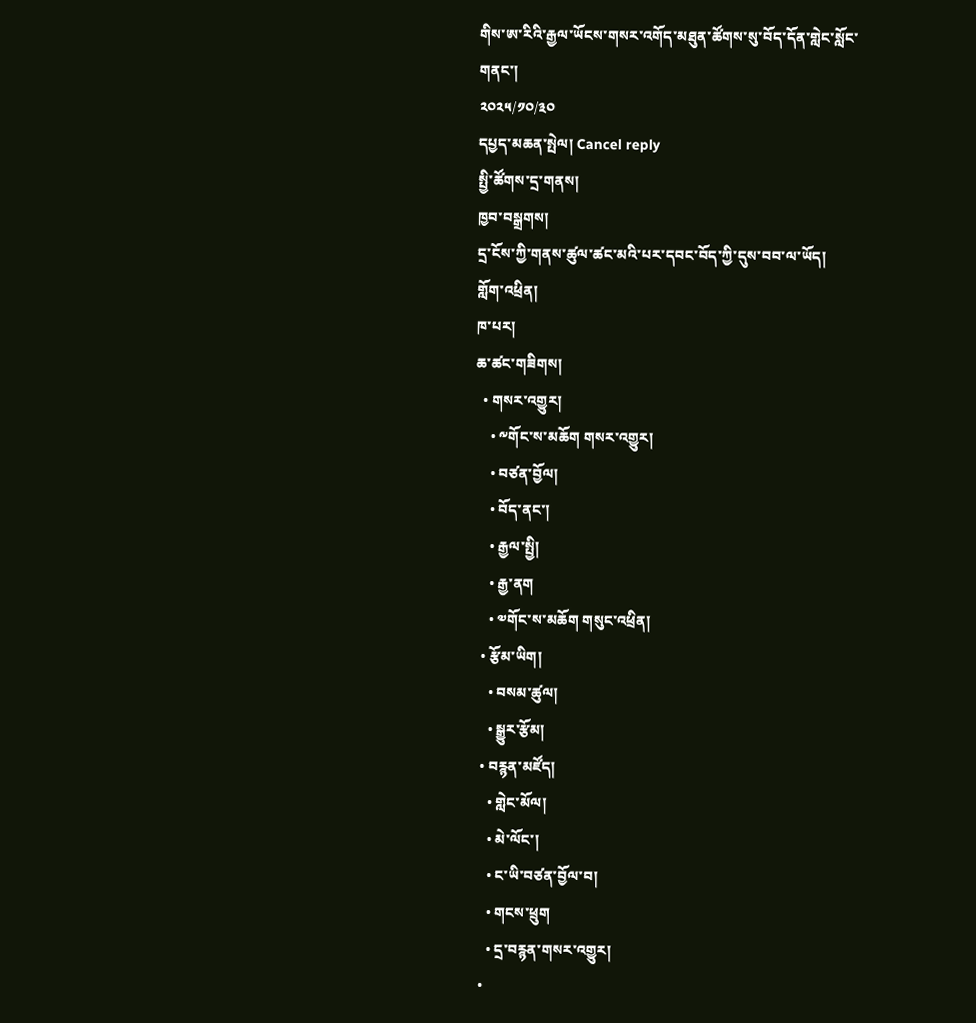གིས་ཨ་རིའི་རྒྱལ་ཡོངས་གསར་འགོད་མཐུན་ཚོགས་སུ་བོད་དོན་གླེང་སློང་གནང་།
༢༠༢༥/༡༠/༣༠
དཔྱད་མཆན་སྤེལ། Cancel reply
སྤྱི་ཚོགས་དྲ་གནས།
ཁྱབ་བསྒྲགས།
དྲ་ངོས་ཀྱི་གནས་ཚུལ་ཚང་མའི་པར་དབང་བོད་ཀྱི་དུས་བབ་ལ་ཡོད།
གློག་འཕྲིན།
ཁ་པར།
ཆ་ཚང་གཟིགས།
  • གསར་འགྱུར།
    • ༸གོང་ས་མཆོག གསར་འགྱུར།
    • བཙན་བྱོལ།
    • བོད་ནང་།
    • རྒྱལ་སྤྱི།
    • རྒྱ་ནག
    • ༧གོང་ས་མཆོག གསུང་འཕྲིན།
  • རྩོམ་ཡིག།
    • བསམ་ཚུལ།
    • སྒྱུར་རྩོམ།
  • བརྙན་མཛོད།
    • གླེང་མོལ།
    • མེ་ལོང་།
    • ང་ཡི་བཙན་བྱོལ་བ།
    • གངས་ཕྲུག
    • དྲ་བརྙན་གསར་འགྱུར།
  •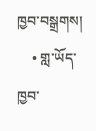ཁྱབ་བསྒྲགས།
    • གླ་ཡོད་ཁྱབ་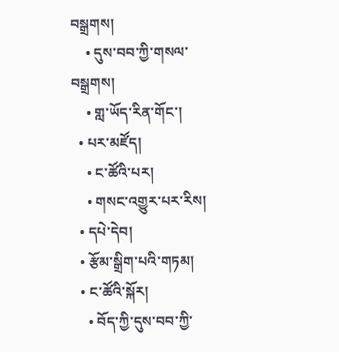བསྒྲགས།
    • དུས་བབ་ཀྱི་གསལ་བསྒྲགས།
    • གླ་ཡོད་རིན་གོང་།
  • པར་མཛོད།
    • ང་ཚོའི་པར།
    • གསང་འགྱུར་པར་རིས།
  • དཔེ་དེབ།
  • རྩོམ་སྒྲིག་པའི་གཏམ།
  • ང་ཚོའི་སྐོར།
    • བོད་ཀྱི་དུས་བབ་ཀྱི་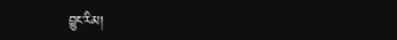བྱུང་རིམ།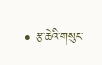• རྩ་ཆེའི་གསུང་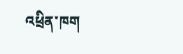འཕྲིན་ཁག